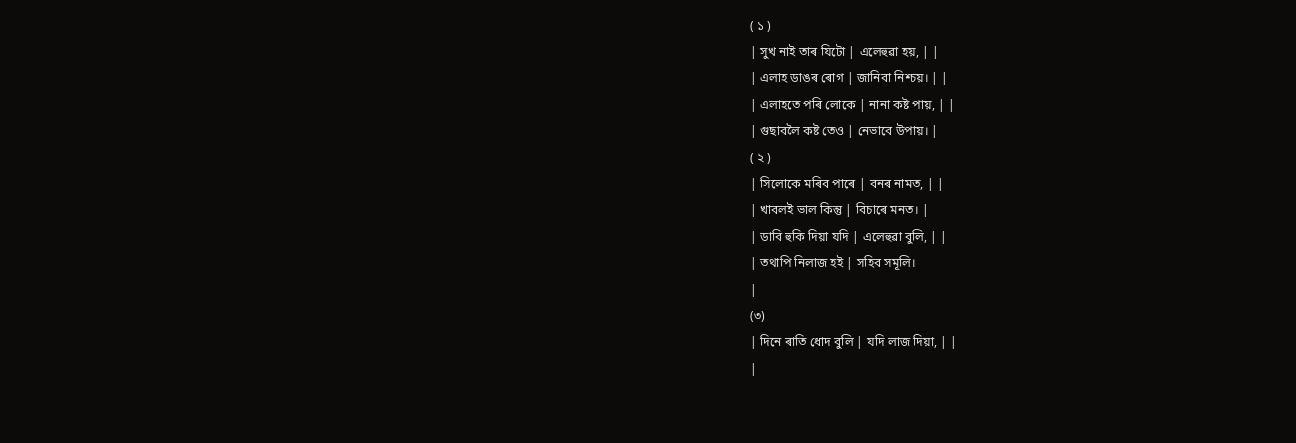( ১ )
| সুখ নাই তাৰ যিটো | এলেহুৱা হয়, | |
| এলাহ ডাঙৰ ৰোগ | জানিবা নিশ্চয়। | |
| এলাহতে পৰি লোকে | নানা কষ্ট পায়, | |
| গুছাবলৈ কষ্ট তেও | নেভাবে উপায়। |
( ২ )
| সিলোকে মৰিব পাৰে | বনৰ নামত, | |
| খাবলই ভাল কিন্তু | বিচাৰে মনত। |
| ডাবি হুকি দিয়া যদি | এলেহুৱা বুলি, | |
| তথাপি নিলাজ হই | সহিব সমূলি।
|
(৩)
| দিনে ৰাতি ধোদ বুলি | যদি লাজ দিয়া, | |
|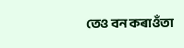তেও বন কৰাওঁতা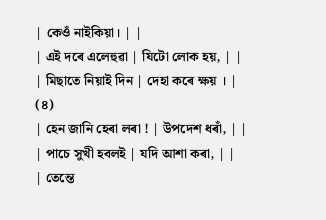| কেওঁ নাইকিয়া। | |
| এই দৰে এলেহুৱা | যিটো লোক হয়, | |
| মিছাতে নিয়াই দিন | দেহা কৰে ক্ষয় । |
(৪)
| হেন জানি হেৰা লৰা ! | উপদেশ ধৰাঁ, | |
| পাচে সুখী হবলই | যদি আশা কৰা, | |
| তেন্তে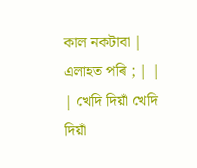কাল নকটাবা | এলাহত পৰি ; | |
| খেদি দিয়াঁ খেদি দিয়াঁ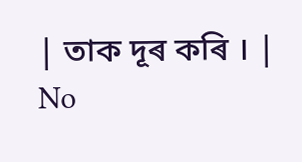| তাক দূৰ কৰি । |
No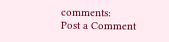comments:
Post a Comment